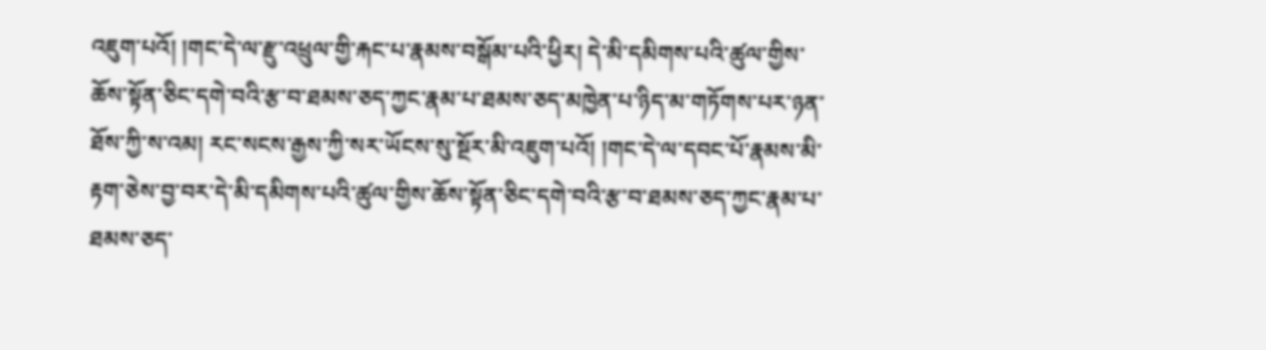འཇུག་པའོ། །གང་དེ་ལ་རྫུ་འཕྲུལ་གྱི་རྐང་པ་རྣམས་བསྒོམ་པའི་ཕྱིར། དེ་མི་དམིགས་པའི་ཚུལ་གྱིས་ཆོས་སྟོན་ཅིང་དགེ་བའི་རྩ་བ་ཐམས་ཅད་ཀྱང་རྣམ་པ་ཐམས་ཅད་མཁྱེན་པ་ཉིད་མ་གཏོགས་པར་ཉན་ཐོས་ཀྱི་ས་འམ། རང་སངས་རྒྱས་ཀྱི་སར་ཡོངས་སུ་སྔོར་མི་འཇུག་པའོ། །གང་དེ་ལ་དབང་པོ་རྣམས་མི་རྟག་ཅེས་བྱ་བར་དེ་མི་དམིགས་པའི་ཚུལ་གྱིས་ཆོས་སྟོན་ཅིང་དགེ་བའི་རྩ་བ་ཐམས་ཅད་ཀྱང་རྣམ་པ་ཐམས་ཅད་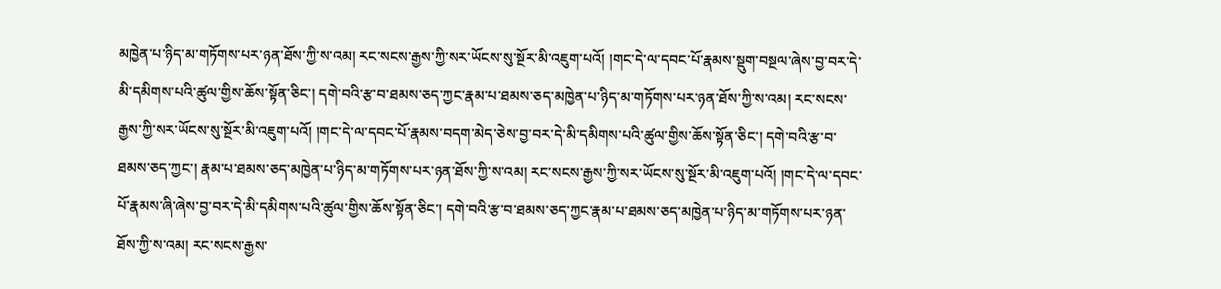མཁྱེན་པ་ཉིད་མ་གཏོགས་པར་ཉན་ཐོས་ཀྱི་ས་འམ། རང་སངས་རྒྱས་ཀྱི་སར་ཡོངས་སུ་སྔོར་མི་འཇུག་པའོ། །གང་དེ་ལ་དབང་པོ་རྣམས་སྡུག་བསྔལ་ཞེས་བྱ་བར་དེ་མི་དམིགས་པའི་ཚུལ་གྱིས་ཆོས་སྟོན་ཅིང་། དགེ་བའི་རྩ་བ་ཐམས་ཅད་ཀྱང་རྣམ་པ་ཐམས་ཅད་མཁྱེན་པ་ཉིད་མ་གཏོགས་པར་ཉན་ཐོས་ཀྱི་ས་འམ། རང་སངས་རྒྱས་ཀྱི་སར་ཡོངས་སུ་སྔོར་མི་འཇུག་པའོ། །གང་དེ་ལ་དབང་པོ་རྣམས་བདག་མེད་ཅེས་བྱ་བར་དེ་མི་དམིགས་པའི་ཚུལ་གྱིས་ཆོས་སྟོན་ཅིང་། དགེ་བའི་རྩ་བ་ཐམས་ཅད་ཀྱང་། རྣམ་པ་ཐམས་ཅད་མཁྱེན་པ་ཉིད་མ་གཏོགས་པར་ཉན་ཐོས་ཀྱི་ས་འམ། རང་སངས་རྒྱས་ཀྱི་སར་ཡོངས་སུ་སྔོར་མི་འཇུག་པའོ། །གང་དེ་ལ་དབང་པོ་རྣམས་ཞི་ཞེས་བྱ་བར་དེ་མི་དམིགས་པའི་ཚུལ་གྱིས་ཆོས་སྟོན་ཅིང་། དགེ་བའི་རྩ་བ་ཐམས་ཅད་ཀྱང་རྣམ་པ་ཐམས་ཅད་མཁྱེན་པ་ཉིད་མ་གཏོགས་པར་ཉན་ཐོས་ཀྱི་ས་འམ། རང་སངས་རྒྱས་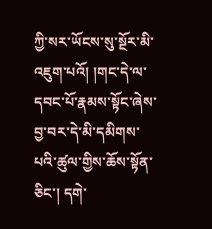ཀྱི་སར་ཡོངས་སུ་སྔོར་མི་འཇུག་པའོ། །གང་དེ་ལ་དབང་པོ་རྣམས་སྟོང་ཞེས་བྱ་བར་དེ་མི་དམིགས་པའི་ཚུལ་གྱིས་ཆོས་སྟོན་ཅིང་། དགེ་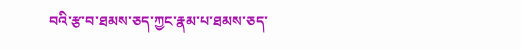བའི་རྩ་བ་ཐམས་ཅད་ཀྱང་རྣམ་པ་ཐམས་ཅད་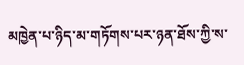མཁྱེན་པ་ཉིད་མ་གཏོགས་པར་ཉན་ཐོས་ཀྱི་ས་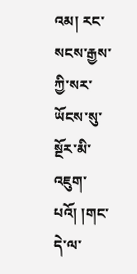འམ། རང་སངས་རྒྱས་ཀྱི་སར་ཡོངས་སུ་སྔོར་མི་འཇུག་པའོ། །གང་དེ་ལ་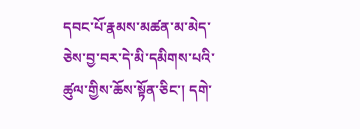དབང་པོ་རྣམས་མཚན་མ་མེད་ཅེས་བྱ་བར་དེ་མི་དམིགས་པའི་ཚུལ་གྱིས་ཆོས་སྟོན་ཅིང་། དགེ་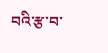བའི་རྩ་བ་